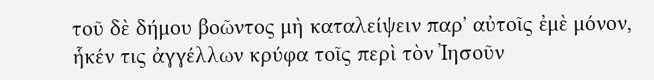τοῦ δὲ δήμου βοῶντος μὴ καταλείψειν παρʼ αὐτοῖς ἐμὲ μόνον, ἧκέν τις ἀγγέλλων κρύφα τοῖς περὶ τὸν Ἰησοῦν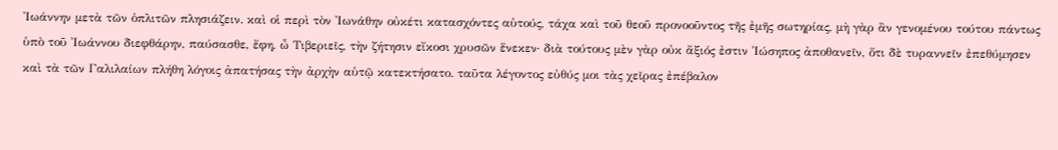Ἰωάννην μετὰ τῶν ὁπλιτῶν πλησιάζειν. καὶ οἱ περὶ τὸν Ἰωνάθην οὐκέτι κατασχόντες αὑτούς, τάχα καὶ τοῦ θεοῦ προνοοῦντος τῆς ἐμῆς σωτηρίας, μὴ γὰρ ἂν γενομένου τούτου πάντως ὑπὸ τοῦ Ἰωάννου διεφθάρην, παύσασθε, ἔφη, ὦ Τιβεριεῖς, τὴν ζήτησιν εἴκοσι χρυσῶν ἕνεκεν· διὰ τούτους μὲν γὰρ οὐκ ἄξιός ἐστιν Ἰώσηπος ἀποθανεῖν, ὅτι δὲ τυραννεῖν ἐπεθύμησεν καὶ τὰ τῶν Γαλιλαίων πλήθη λόγοις ἀπατήσας τὴν ἀρχὴν αὑτῷ κατεκτήσατο. ταῦτα λέγοντος εὐθύς μοι τὰς χεῖρας ἐπέβαλον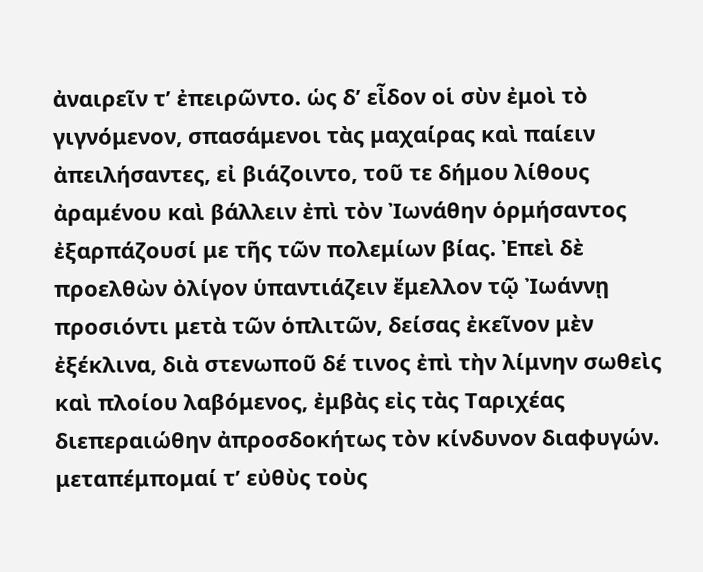ἀναιρεῖν τʼ ἐπειρῶντο. ὡς δʼ εἶδον οἱ σὺν ἐμοὶ τὸ γιγνόμενον, σπασάμενοι τὰς μαχαίρας καὶ παίειν ἀπειλήσαντες, εἰ βιάζοιντο, τοῦ τε δήμου λίθους ἀραμένου καὶ βάλλειν ἐπὶ τὸν Ἰωνάθην ὁρμήσαντος ἐξαρπάζουσί με τῆς τῶν πολεμίων βίας. Ἐπεὶ δὲ προελθὼν ὀλίγον ὑπαντιάζειν ἔμελλον τῷ Ἰωάννῃ προσιόντι μετὰ τῶν ὁπλιτῶν, δείσας ἐκεῖνον μὲν ἐξέκλινα, διὰ στενωποῦ δέ τινος ἐπὶ τὴν λίμνην σωθεὶς καὶ πλοίου λαβόμενος, ἐμβὰς εἰς τὰς Ταριχέας διεπεραιώθην ἀπροσδοκήτως τὸν κίνδυνον διαφυγών. μεταπέμπομαί τʼ εὐθὺς τοὺς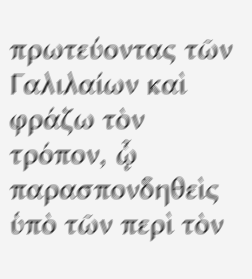πρωτεύοντας τῶν Γαλιλαίων καὶ φράζω τὸν τρόπον, ᾧ παρασπονδηθεὶς ὑπὸ τῶν περὶ τὸν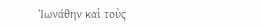Ἰωνάθην καὶ τοὺς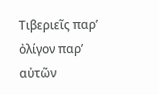Τιβεριεῖς παρʼ ὀλίγον παρʼ αὐτῶν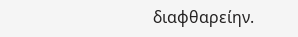διαφθαρείην.